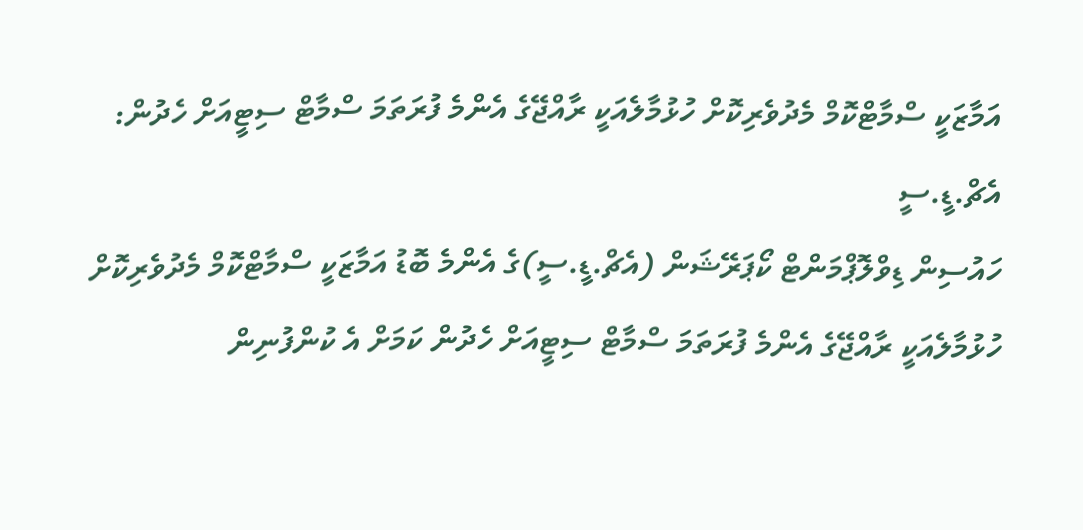އަމާޒަކީ ސްމާޓްކޮމް މެދުވެރިކޮށް ހުޅުމާލެއަކީ ރާއްޖޭގެ އެންމެ ފުރަތަމަ ސްމާޓް ސިޓީއަށް ހެދުން: އެޗް.ޑީ.ސީ
ހައުސިން ޑިވްލޮޕްމަންޓް ކޯޕަރޭޝަން (އެޗް.ޑީ.ސީ)ގެ އެންމެ ބޮޑު އަމާޒަކީ ސްމާޓްކޮމް މެދުވެރިކޮށް ހުޅުމާލެއަކީ ރާއްޖޭގެ އެންމެ ފުރަތަމަ ސްމާޓް ސިޓީއަށް ހެދުން ކަމަށް އެ ކުންފުނިން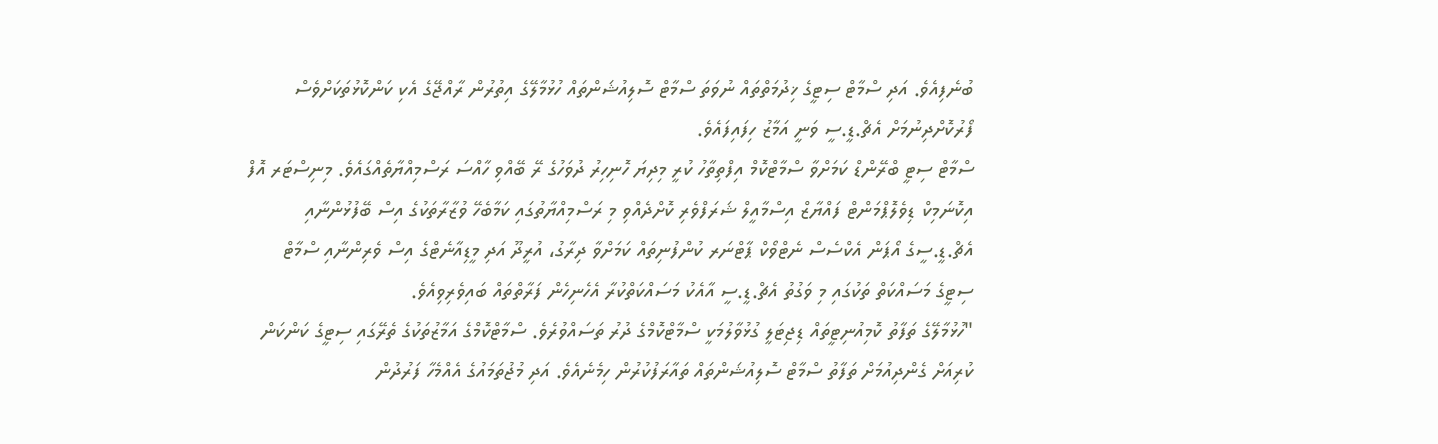ބުނެފިއެވެ. އަދި ސްމާޓް ސިޓީގެ ޚިދުމަތްތައް ނުވަތަ ސްމާޓް ސޮލިއުޝަންތައް ހުޅުމާލޭގެ އިތުރުން ރާއްޖޭގެ އެކި ކަންކޮޅުތަކަށްވެސް ފޯރުކޮށްދިނުމަށް އެޗް.ޑީ.ސީ ވަނީ އަމާޒު ހިފައިފައެވެ.
ސްމާޓް ސިޓީ ބްރޭންޑް ކަމަށްވާ ސްމާޓްކޮމް އިފްތިތާހު ކުރީ މިދިޔަ ހޮނިހިރު ދުވަހުގެ ރޭ ބޭއްވި ހާއްސަ ރަސްމިއްޔާތެއްގައެވެ. މިނިސްޓަރ އޮފް އިކޮނަމިކް ޑިވެލޮޕްމަންޓް ފައްޔާޒް އިސްމާއީލް ޝަރަފްވެރި ކޮށްދެއްވި މި ރަސްމިއްޔާތުގައި ކަމާބެހޭ ވުޒާރާތަކުގެ އިސް ބޭފުޅުންނާއި އެޗް.ޑީ.ސީގެ އޯޕަން އެކްސެސް ނެޓްވޯކް ޕާޓްނަރ ކުންފުނިތައް ކަމަށްވާ ދިރާގު، އުރީދޫ އަދި މީޑިއާނެޓްގެ އިސް ވެރިންނާއި ސްމާޓް ސިޓީގެ މަސައްކަތް ތަކުގައި މި ވަގުތު އެޗް.ޑީ.ސީ އާއެކު މަސައްކަތްކުރާ އެހެނިހެން ފަރާތްތައް ބައިވެރިވިއެވެ.
"ހުޅުމާލޭގެ ތަފާތު ކޮމިއުނިޓީތައް ޑިޖިޓަލީ ގުޅުވާލުމަކީ ސްމާޓްކޮމްގެ ދުރު ތަސައްވުރެވެ. ސްމާޓްކޮމްގެ އަމާޒުތަކުގެ ތެރޭގައި ސިޓީގެ ކަންކަން ކުރިއަށް ގެންދިއުމަށް ތަފާތު ސްމާޓް ސޮލިއުޝަންތައް ތައާރަފުކުރުން ހިމެނެއެވެ. އަދި މުޖުތަމައުގެ އެއްމެހާ ފަރުދުން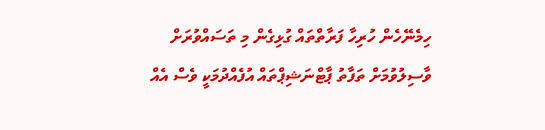ހިމެނޭހެން ހުރިހާ ފަރާތްތައް ގުޅިގެން މި ތަސައްވުރަށް ވާސިލުވުމަށް ތަފާތު ޕާޓްނަޝިޕްތައް އުފެއްދުމަކީ ވެސް އެއް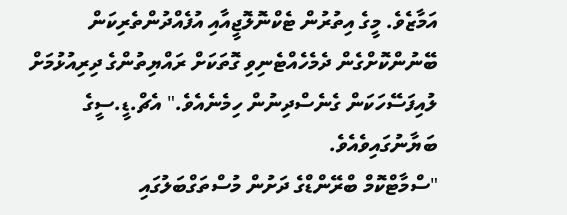އަމާޒެވެ. މީގެ އިތުރުން ޓެކްނޮލޮޖީއާއި އުފެއްދުންތެރިކަން ބޭނުންކޮށްގެން ދެމެހެއްޓެނިވި ގޮތަކަށް ރައްޔިތުންގެ ދިރިއުޅުމަށް ލުއިފަސޭހަކަން ގެނެސްދިނުން ހިމެނެއެވެ." އެޗް.ޑީ.ސީގެ ބަޔާނުގައިވެއެވެ.
"ސްމާޓްކޮމް ބްރޭންޑްގެ ދަށުން މުސްތަގްބަލުގައި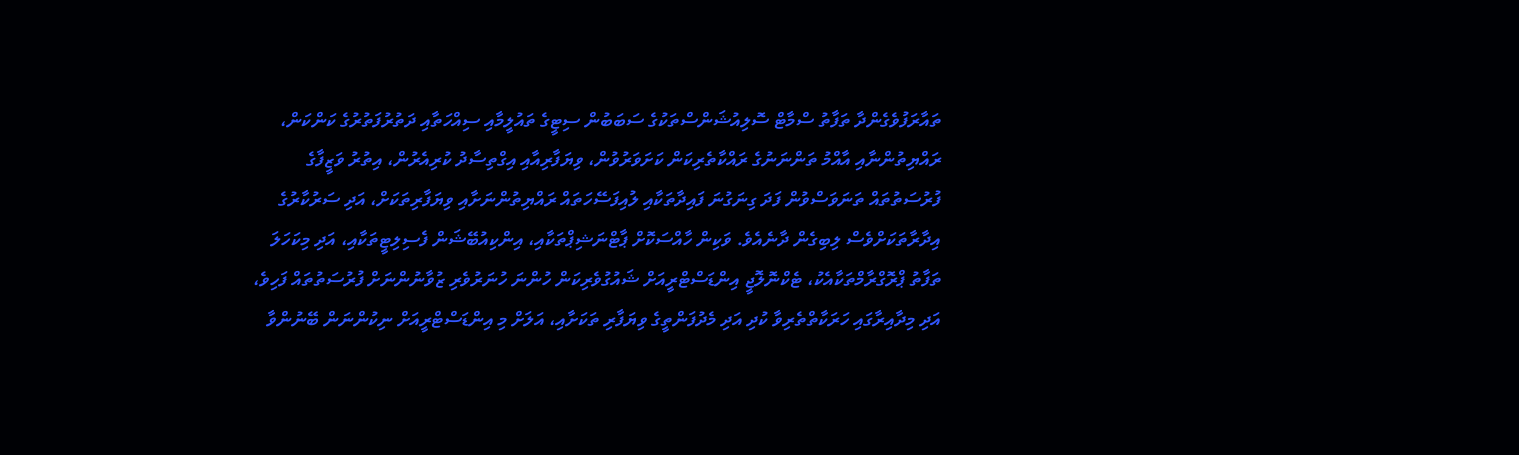ތައާރަފުވެގެންދާ ތަފާތު ސްމާޓް ސޮލިއުޝަންސްތަކުގެ ސަބަބުން ސިޓީގެ ތައުލީމާއި ސިއްހަތާއި ދަތުރުފަތުރުގެ ކަންކަން، ރައްޔިތުންނާއި އާއްމު ތަންނަނުގެ ރައްކާތެރިކަން ކަށަވަރުވުން، ވިޔަފާރިއާއި އިގްތިސާދު ކުރިއެރުން، އިތުރު ވަޒީފާގެ ފުރުސަތުތައް ތަނަވަސްވުން ފަދަ ގިނަގުނަ ފައިދާތަކާއި ލުއިފަސޭހަތައް ރައްޔިތުންނަށާއި ވިޔަފާރިތަކަށް، އަދި ސަރުކާރުގެ އިދާރާތަކަށްވެސް ލިބިގެން ދާނެއެވެ. ވަކިން ހާއްސަކޮށް ޕާޓްނަޝިޕްތަކާއި، އިންކިއުބޭޝަން ފެސިލިޓީތަކާއި، އަދި މިކަހަލަ ތަފާތު ޕްރޮގްރާމްތަކާއެކު، ޓެކްނޮލޮޖީ އިންޑަސްޓްރީއަށް ޝައުގުވެރިކަން ހުންނަ ހުނަރުވެރި ޒުވާނުންނަށް ފުރުސަތުތައް ފަހިވެ، އަދި މިދާއިރާގައި ހަރަކާތްތެރިވާ ކުދި އަދި މެދުފަންތީގެ ވިޔަފާރި ތަކަށާއި، އަލަށް މި އިންޑަސްޓްރީއަށް ނިކުންނަން ބޭނުންވާ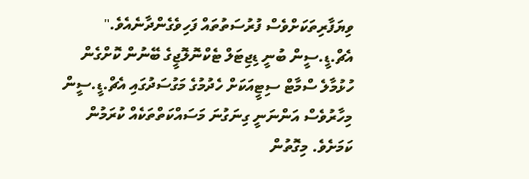ވިޔަފާރިތަކަށްވެސް ފުރުސަތުތައް ފަހިވެގެންދާނެއެވެ."
އެޗް.ޑީ.ސީން ބުނީ ޑިޖިޓަލް ޓެކްނޮލޮޖީގެ ބޭނުން ކޮށްގެން ހުޅުމާލެ ސްމާޓް ސިޓީއަކަށް ހެދުމުގެ މަގުސަދުގައި އެޗް.ޑީ.ސީން މިހާރުވެސް އަންނަނީ ގިނަގުނަ މަސައްކަތްތަކެއް ކުރަމުން ކަމަށެވެ. މިގޮތުން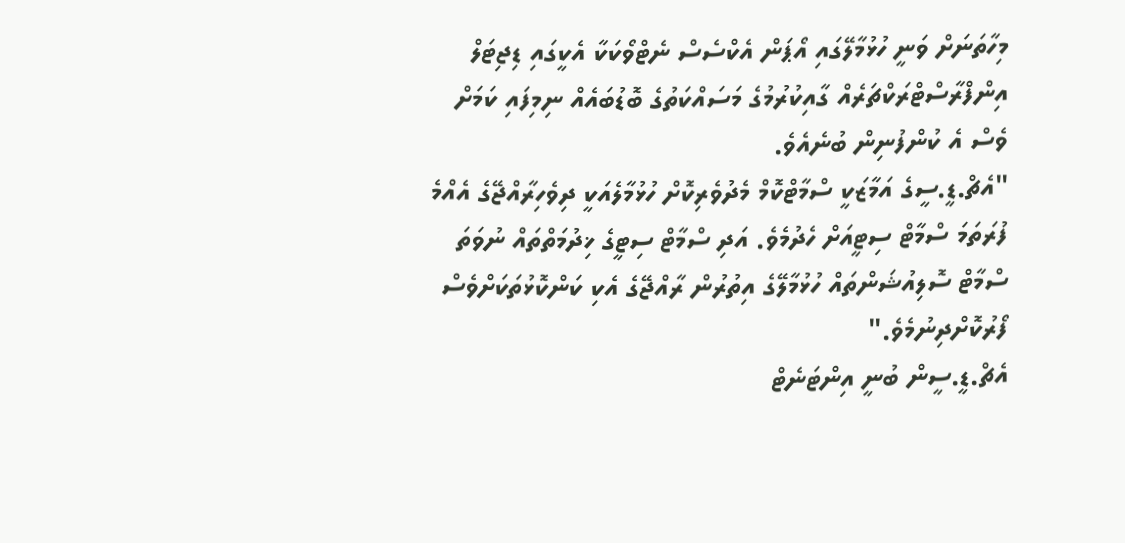މިހާތަނަށް ވަނީ ހުޅުމާލޭގައި އޯޕަން އެކްސެސް ނެޓްވޯކަކާ އެކީގައި ޑިޖިޓަލް އިންފްރާސްޓްރަކްޗަރެއް ގާއިކުރުމުގެ މަސައްކަތުގެ ބޮޑުބައެއް ނިމިފައި ކަމަށް ވެސް އެ ކުންފުނިން ބުނެއެވެ.
"އެޗް.ޑީ.ސީގެ އަމާޒަކީ ސްމާޓްކޮމް މެދުވެރިކޮށް ހުޅުމާލެއަކީ ދިވެހިރާއްޖޭގެ އެއްމެ ފުރަތަމަ ސްމާޓް ސިޓީއަށް ހެދުމެވެ. އަދި ސްމާޓް ސިޓީގެ ޚިދުމަތްތައް ނުވަތަ ސްމާޓް ސޮލިއުޝަންތައް ހުޅުމާލޭގެ އިތުރުން ރާއްޖޭގެ އެކި ކަންކޮޅުތަކަށްވެސް ފޯރުކޮށްދިނުމެވެ."
އެޗް.ޑީ.ސީން ބުނީ އިންޓަނެޓް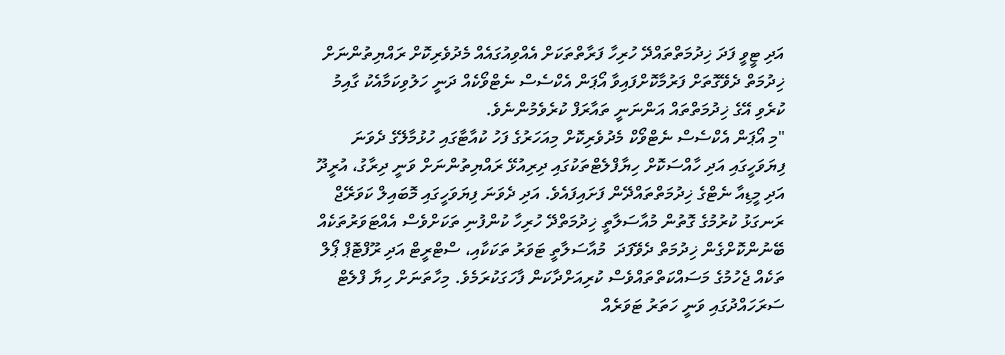އަދި ޓީވީ ފަދަ ޚިދުމަތްތައްދޭ ހުރިހާ ފަރާތްތަކަށް އެއްވިއުގައެއް މެދުވެރިކޮށް ރައްޔިތުންނަށް ޚިދުމަތް ދެވޭގޮތަށް ފަރުމާކޮށްފައިވާ އޯޕަން އެކްސެސް ނެޓްވޯކެއް ދަނީ ހަލުވިކަމާއެކު ގާއިމު ކުރެވި އޭގެ ޚިދުމަތްތައް އަންނަނީ ތައާރަފް ކުރެވެމުންނެވެ.
"މި އޯޕަން އެކްސެސް ނެޓްވޯކް މެދުވެރިކޮށް މިއަހަރުގެ ފަހު ކުއާޓާގައި ހުޅުމާލޭގެ ދެވަނަ ފިޔަވަހީގައި އަދި ހާއްސަކޮށް ހިޔާފްލެޓްތަކުގައި ދިރިއުޅޭ ރައްޔިތުންނަށް ވަނީ ދިރާގު، އުރީދޫ އަދި މީޑިއާ ނެޓްގެ ޚިދުމަތްތައްދޭން ފަށައިފައެވެ. އަދި ދެވަނަ ފިޔަވަހީގައި މޮބައިލް ކަވަރޭޖް ރަނގަޅު ކުރުމުގެ ގޮތުން މުއާސަލާތީ ޚިދުމަތްދޭ ހުރިހާ ކުންފުނި ތަކަށްވެސް އެއްޓަވަރުތަކެއް ބޭނުންކޮށްގެން ޚިދުމަތް ދެވޭފަދަ  މުއާސަލާތީ ޓަވަރު ތަކަކާއި، ސްޓްރީޓް އަދި ރޫފްޓޮޕް ޕޯލް ތަކެއް ޖެހުމުގެ މަސައްކަތްތައްވެސް ކުރިއަށްދާކަން ފާހަގަކުރަމެވެ. މިހާތަނަށް ހިޔާ ފްލެޓް ސަރަހައްދުގައި ވަނީ ހަތަރު ޓަވަރެއް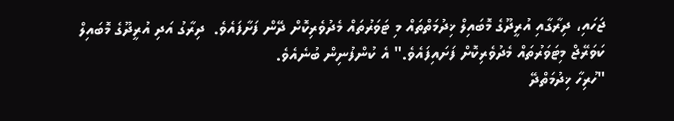ޖަހައި، ދިރާގާއި އުރީދޫގެ މޮބައިލް ޚިދުމަތްތައް މި ޓަވަރުތައް މެދުވެރިކޮށް ދޭން ފަށާފައެވެ.  ދިރާގު އަދި އުރީދޫގެ މޮބައިލް ކަވަރޭޖް މިޓަވަރުތައް މެދުވެރިކޮށް ފަށައިފައެވެ." އެ ކުންފުނިން ބުނެއެވެ.
"ހުރިހާ ޚިދުމަތްދޭ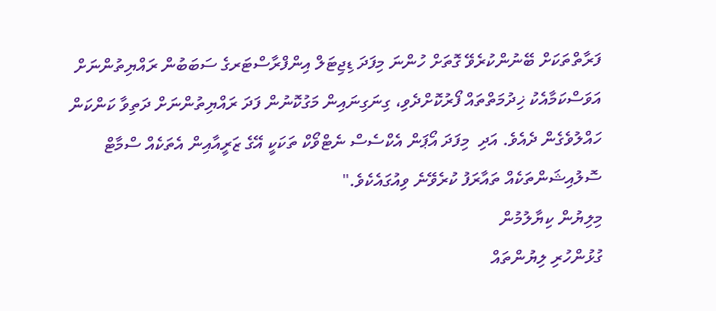ފަރާތްތަކަށް ބޭނުންކުރެވޭ ގޮތަށް ހުންނަ މިފަދަ ޑިޖިޓަލް އިންފްރާސްޓަރގެ ސަބަބުން ރައްޔިތުންނަށް އަވަސްކަމާއެކު ޚިދުމަތްތައް ފޯރުކޮށްދެވި، ގިނަގިނައިން މަގުކޮނުން ފަދަ ރައްޔިތުންނަށް ދަތިވާ ކަންކަން ހައްލުވެގެން ދެއެވެ. އަދި  މިފަދަ އޯޕަން އެކްސެސް ނެޓްވޯކް ތަކަކީ އޭގެ ޒަރީއާއިން އެތަކެއް ސްމާޓް ސޮލުއިޝަންތަކެއް ތައާރަފު ކުރެވޭނެ ވިއުގައެކެވެ."
މިލިޔުން ކިޔާލުމުން
ގުޅުންހުރި ލިޔުންތައް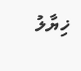ޚިޔާލު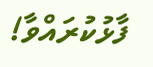ފާޅުކުރައްވާ!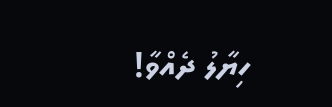ހިޔާލު ދެއްވާ!